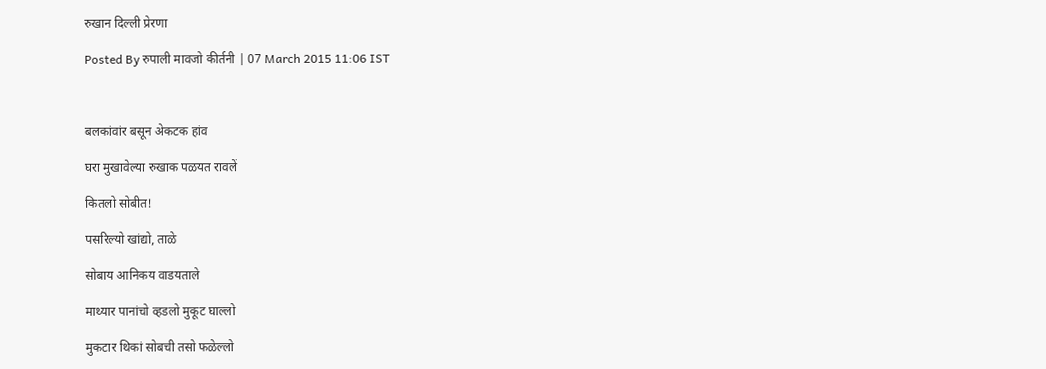रुखान दिल्ली प्रेरणा

Posted By रुपाली मावजो कीर्तनी | 07 March 2015 11:06 IST



बलकांवांर बसून अेकटक हांव

घरा मुखावेल्या रुखाक पळयत रावलें

कितलो सोबीत!

पसरिल्यो खांद्यो, ताळे

सोबाय आनिकय वाडयताले

माथ्यार पानांचो व्हडलो मुकूट घाल्लो

मुकटार थिकां सोबची तसो फळेल्लो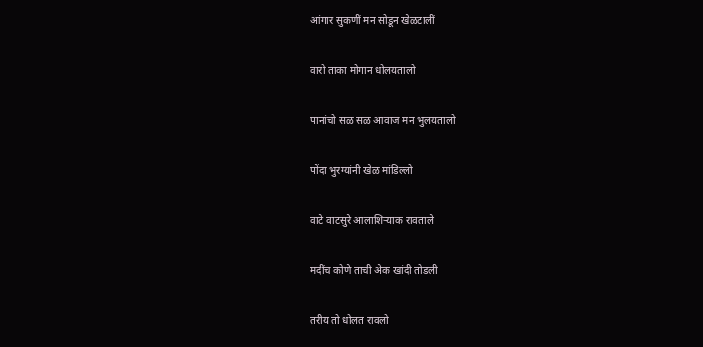आंगार सुकणीं मन सोडून खेळटालीं

वारो ताका मोगान धोलयतालो

पानांचो सळ सळ आवाज मन भुलयतालो

पोंदा भुरग्यांनी खेळ मांडिल्लो

वाटे वाटसुरे आलाशिऱ्याक रावताले

मदींच कोणे ताची अेक खांदी तोडली

तरीय तो धोलत रावलो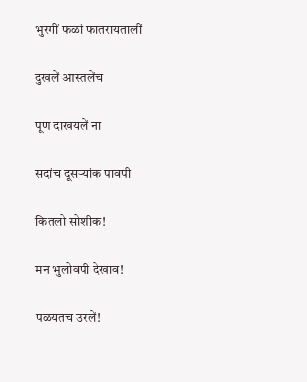भुरगीं फळां फातरायतालीं

दुखलें आस्तलेंच

पूण दाखयलें ना

सदांच दूसऱ्यांक पावपी

कितलो सोशीक!

मन भुलोवपी देखाव!

पळयतच उरलें!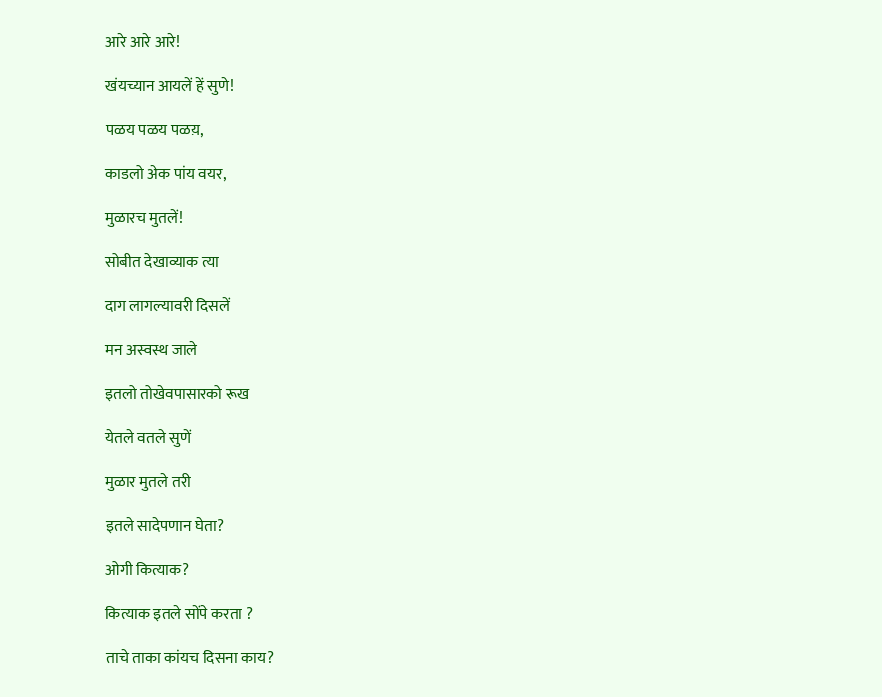आरे आरे आरे!

खंयच्यान आयलें हें सुणे!

पळय पळय पळय़,

काडलो अेक पांय वयर,

मुळारच मुतलें!

सोबीत देखाव्याक त्या

दाग लागल्यावरी दिसलें

मन अस्वस्थ जाले

इतलो तोखेवपासारको रूख

येतले वतले सुणें

मुळार मुतले तरी

इतले सादेपणान घेता?

ओगी कित्याक?

कित्याक इतले सोंपे करता ?

ताचे ताका कांयच दिसना काय?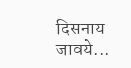दिसनाय जावये...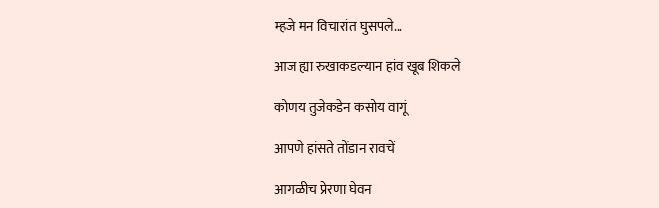म्हजे मन विचारांत घुसपले...

आज ह्या रुखाकडल्यान हांव खूब शिकले

कोणय तुजेकडेन कसोय वागूं

आपणे हांसते तोंडान रावचें

आगळीच प्रेरणा घेवन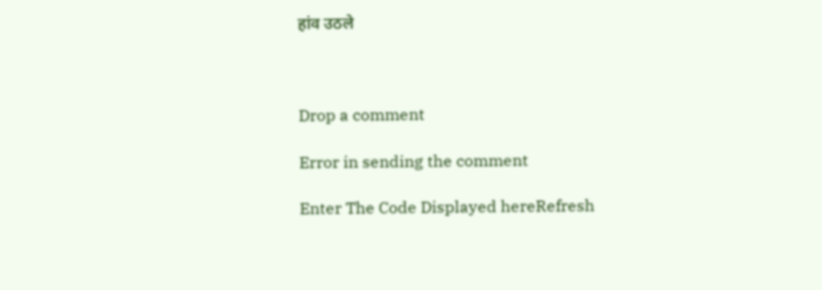हांव उठले



Drop a comment

Error in sending the comment

Enter The Code Displayed hereRefresh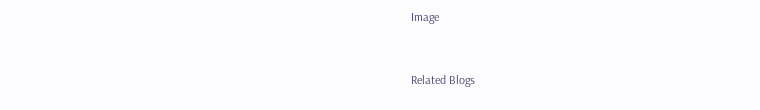Image


Related Blogs